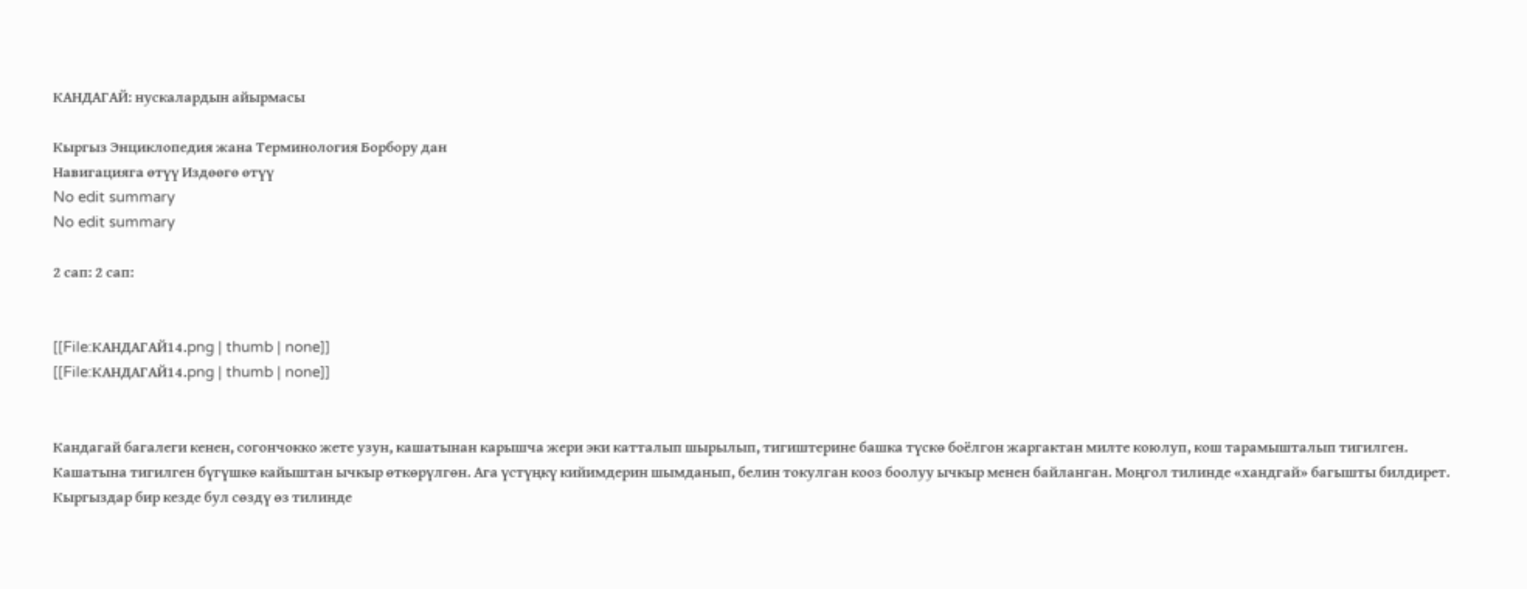КАНДАГАЙ: нускалардын айырмасы

Кыргыз Энциклопедия жана Терминология Борбору дан
Навигацияга өтүү Издөөгө өтүү
No edit summary
No edit summary

2 сап: 2 сап:


[[File:КАНДАГАЙ14.png | thumb | none]]
[[File:КАНДАГАЙ14.png | thumb | none]]


Кандагай багалеги кенен, согончокко жете узун, кашатынан карышча жери эки катталып шырылып, тигиштерине башка түскө боёлгон жаргактан милте коюлуп, кош тарамышталып тигилген. Кашатына тигилген бүгүшкө кайыштан ычкыр өткөрүлгөн. Ага үстүңкү кийимдерин шымданып, белин токулган кооз боолуу ычкыр менен байланган. Моңгол тилинде «хандгай» багышты билдирет. Кыргыздар бир кезде бул сөздү өз тилинде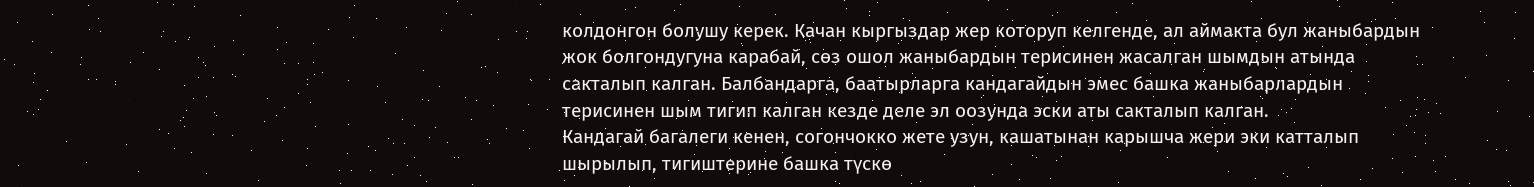колдонгон болушу керек. Качан кыргыздар жер которуп келгенде, ал аймакта бул жаныбардын жок болгондугуна карабай, сөз ошол жаныбардын терисинен жасалган шымдын атында сакталып калган. Балбандарга, баатырларга кандагайдын эмес башка жаныбарлардын терисинен шым тигип калган кезде деле эл оозунда эски аты сакталып калган.
Кандагай багалеги кенен, согончокко жете узун, кашатынан карышча жери эки катталып шырылып, тигиштерине башка түскө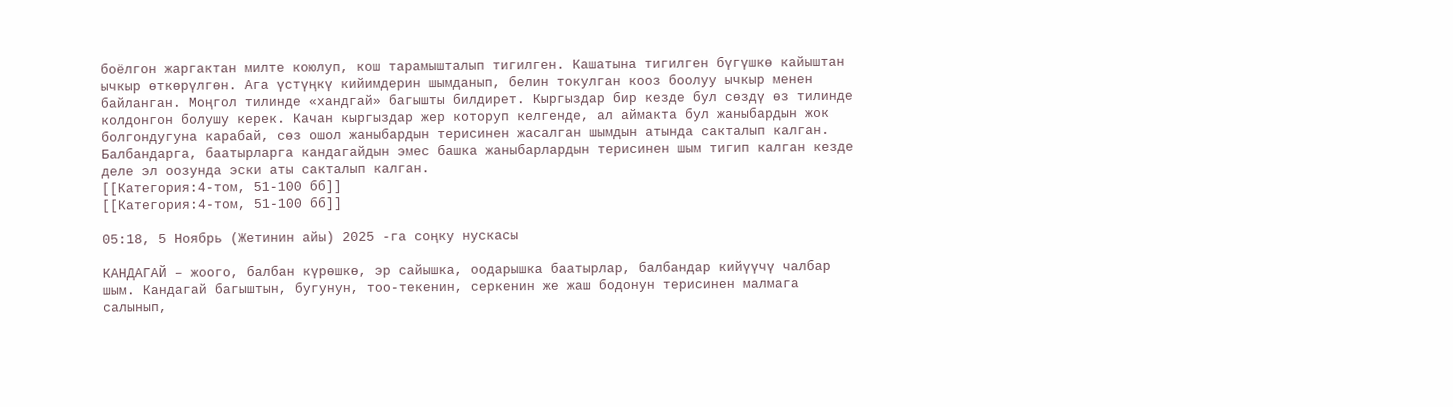боёлгон жаргактан милте коюлуп, кош тарамышталып тигилген. Кашатына тигилген бүгүшкө кайыштан ычкыр өткөрүлгөн. Ага үстүңкү кийимдерин шымданып, белин токулган кооз боолуу ычкыр менен байланган. Моңгол тилинде «хандгай» багышты билдирет. Кыргыздар бир кезде бул сөздү өз тилинде колдонгон болушу керек. Качан кыргыздар жер которуп келгенде, ал аймакта бул жаныбардын жок болгондугуна карабай, сөз ошол жаныбардын терисинен жасалган шымдын атында сакталып калган. Балбандарга, баатырларга кандагайдын эмес башка жаныбарлардын терисинен шым тигип калган кезде деле эл оозунда эски аты сакталып калган.
[[Категория:4-том, 51-100 бб]]
[[Категория:4-том, 51-100 бб]]

05:18, 5 Ноябрь (Жетинин айы) 2025 -га соңку нускасы

КАНДАГАЙ – жоого, балбан күрөшкө, эр сайышка, оодарышка баатырлар, балбандар кийүүчү чалбар шым. Кандагай багыштын, бугунун, тоо-текенин, серкенин же жаш бодонун терисинен малмага салынып,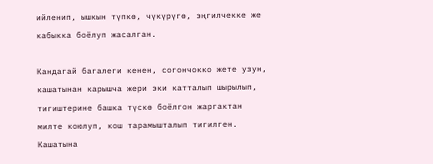ийленип, ышкын түпкө, чүкүрүгө, эңгилчекке же кабыкка боёлуп жасалган.

Кандагай багалеги кенен, согончокко жете узун, кашатынан карышча жери эки катталып шырылып, тигиштерине башка түскө боёлгон жаргактан милте коюлуп, кош тарамышталып тигилген. Кашатына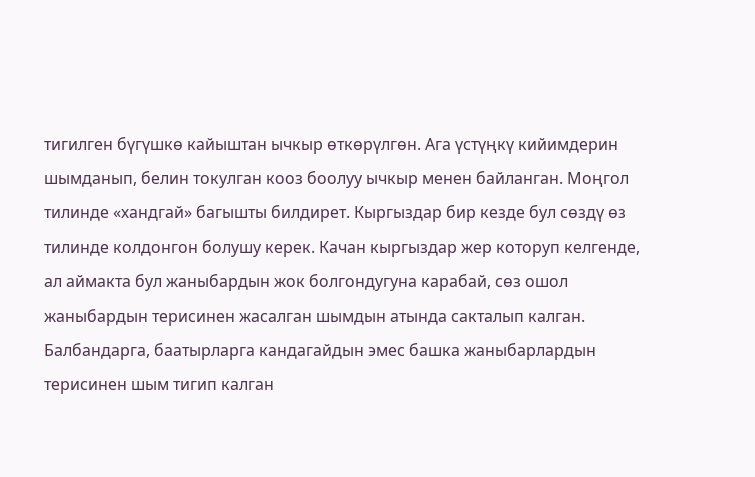тигилген бүгүшкө кайыштан ычкыр өткөрүлгөн. Ага үстүңкү кийимдерин шымданып, белин токулган кооз боолуу ычкыр менен байланган. Моңгол тилинде «хандгай» багышты билдирет. Кыргыздар бир кезде бул сөздү өз тилинде колдонгон болушу керек. Качан кыргыздар жер которуп келгенде, ал аймакта бул жаныбардын жок болгондугуна карабай, сөз ошол жаныбардын терисинен жасалган шымдын атында сакталып калган. Балбандарга, баатырларга кандагайдын эмес башка жаныбарлардын терисинен шым тигип калган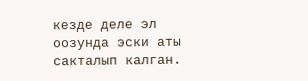кезде деле эл оозунда эски аты сакталып калган.